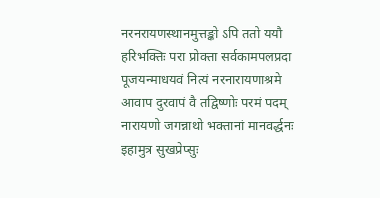नरनरायणस्थानमुत्तङ्को ऽपि ततो ययौ
हरिभक्तिः परा प्रोक्ता सर्वकामपलप्रदा
पूजयन्माधयवं नित्यं नरनारायणाश्रमे
आवाप दुरवापं वै तद्विष्णोः परमं पदम्
नारायणो जगन्नाथो भक्तानां मानवर्द्धनः
इहामुत्र सुखप्रेप्सुः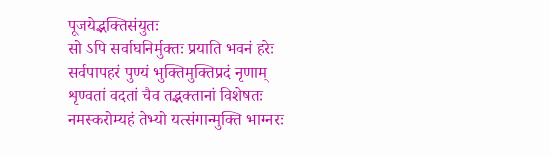पूजयेद्भक्तिसंयुतः
सो ऽपि सर्वाघनिर्मुक्तः प्रयाति भवनं हरेः
सर्वपापहरं पुण्यं भुक्तिमुक्तिप्रदं नृणाम्
शृण्वतां वदतां चैव तद्भक्तानां विशेषतः
नमस्करोम्यहं तेभ्यो यत्संगान्मुक्ति भाग्नरः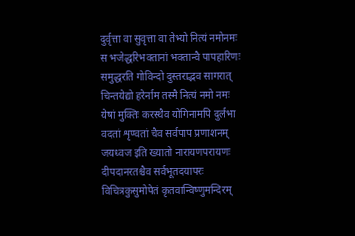दुर्वृत्ता वा सुवृत्ता वा तेभ्यो नित्यं नमोनमः
स भजेद्धरिभक्तानां भक्तान्वै पापहारिणः
समुद्धरति गोविन्दो दुस्तराद्भव सागरात्
चिन्तयेद्यो हरेर्नाम तस्मै नित्यं नमो नमः
येषां मुक्तिः करस्थैव योगिनामपि दुर्लभा
वदतां शृण्वतां चैव सर्वपाप प्रणाशनम्
जयध्वज इति ख्यातो नारायणपरायणः
दीपदानरतश्चैव सर्वभूतदयापरः
विचित्रकुसुमोपेतं कृतवान्विष्णुमन्दिरम्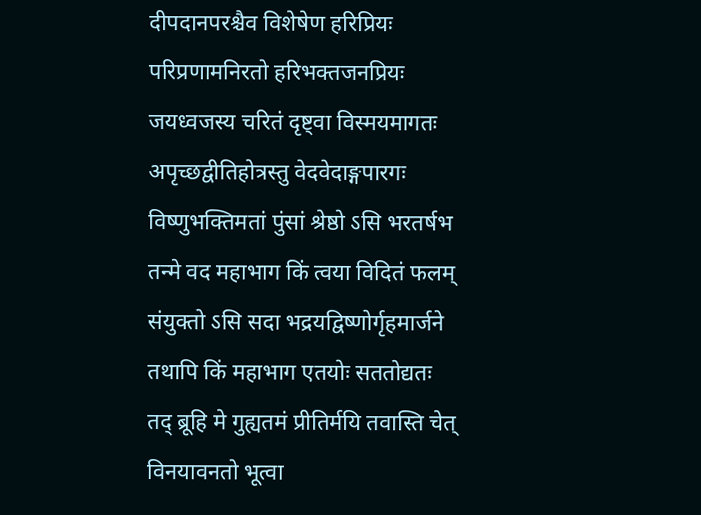दीपदानपरश्चैव विशेषेण हरिप्रियः
परिप्रणामनिरतो हरिभक्तजनप्रियः
जयध्वजस्य चरितं दृष्ट्वा विस्मयमागतः
अपृच्छद्वीतिहोत्रस्तु वेदवेदाङ्गपारगः
विष्णुभक्तिमतां पुंसां श्रेष्ठो ऽसि भरतर्षभ
तन्मे वद महाभाग किं त्वया विदितं फलम्
संयुक्तो ऽसि सदा भद्रयद्विष्णोर्गृहमार्जने
तथापि किं महाभाग एतयोः सततोद्यतः
तद् ब्रूहि मे गुह्यतमं प्रीतिर्मयि तवास्ति चेत्
विनयावनतो भूत्वा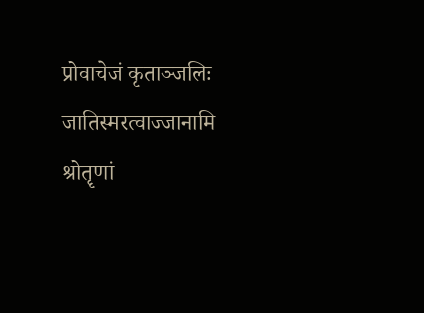प्रोवाचेजं कृताञ्जलिः
जातिस्मरत्वाज्जानामि श्रोतॄणां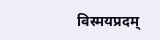विस्मयप्रदम्